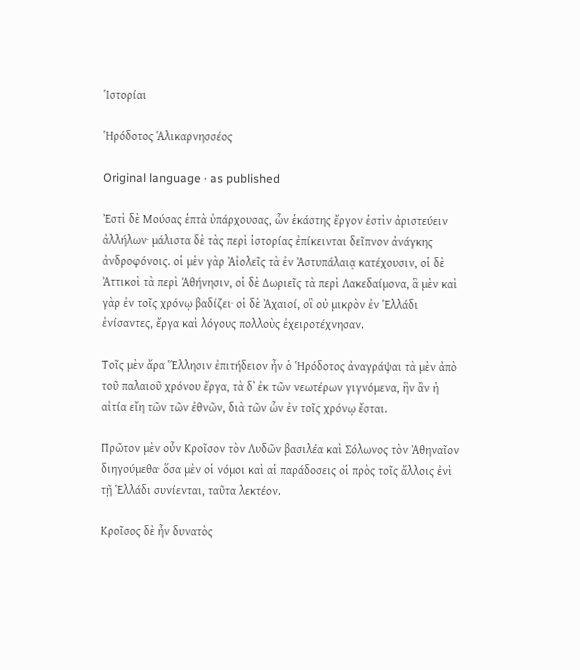Ἱστορίαι

Ἡρόδοτος Ἁλικαρνησσέος

Original language · as published

Ἐστὶ δὲ Μούσας ἑπτὰ ὑπάρχουσας, ὧν ἑκάστης ἔργον ἑστὶν ἀριστεύειν ἀλλήλων· μάλιστα δὲ τὰς περὶ ἱστορίας ἐπίκεινται δεῖπνον ἀνάγκης ἀνδροφόνοις. οἱ μὲν γὰρ Ἀἰολεῖς τὰ ἐν Ἀστυπάλαιᾳ κατέχουσιν, οἱ δὲ Ἀττικοὶ τὰ περὶ Ἀθήνησιν, οἱ δὲ Δωριεῖς τὰ περὶ Λακεδαίμονα, ἃ μὲν καὶ γὰρ ἐν τοῖς χρόνῳ βαδίζει· οἱ δὲ Ἀχαιοί, οἳ οὐ μικρὸν ἐν Ἑλλάδι ἐνίσαντες, ἔργα καὶ λόγους πολλοὺς ἐχειροτέχνησαν.

Τοῖς μὲν ἄρα Ἕλλησιν ἐπιτήδειον ἦν ὁ Ἡρόδοτος ἀναγράψαι τὰ μὲν ἀπὸ τοῦ παλαιοῦ χρόνου ἔργα, τὰ δ᾽ ἐκ τῶν νεωτέρων γιγνόμενα, ἣν ἂν ἡ αἰτία εἴη τῶν τῶν ἐθνῶν, διὰ τῶν ὧν ἐν τοῖς χρόνῳ ἔσται.

Πρῶτον μὲν οὖν Κροῖσον τὸν Λυδῶν βασιλέα καὶ Σόλωνος τὸν Ἀθηναῖον διηγούμεθα· ὅσα μὲν οἱ νόμοι καὶ αἱ παράδοσεις οἱ πρὸς τοῖς ἄλλοις ἐνὶ τῇ Ἑλλάδι συνίενται, ταῦτα λεκτέον.

Κροῖσος δὲ ἦν δυνατὸς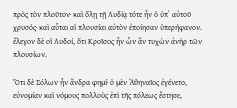πρὸς τὸν πλοῦτον· καὶ ὅλῃ τῇ Λυδίᾳ τότε ἦν ὁ ὑπ᾽ αὐτοῦ χρυσός· καὶ αὗται αἱ πλουσίαι αὐτὸν ἐποίησαν ὑπερήφανον. ἔλεγον δὲ οἱ Λυδοί, ὅτι Κροῖσος ἦν ὧν ἂν τυχὼν ἀνὴρ τῶν πλουσίων.

Ὅτι δὲ Σόλων ἦν ἄνδρα φημί· ὁ μὲν Ἀθηναῖος ἐγένετο, εὐνομίαν καὶ νόμους πολλοὺς ἐπὶ τῆς πόλεως ἔστησε,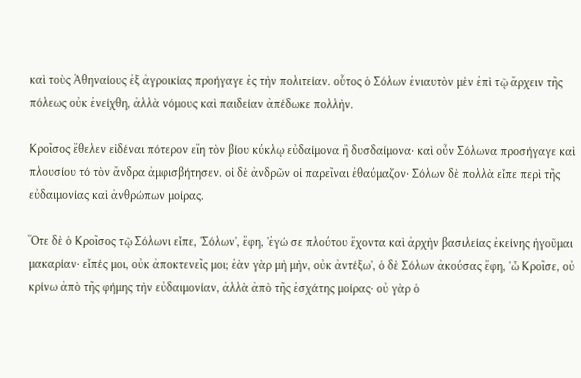καὶ τοὺς Ἀθηναίους ἐξ ἀγροικίας προήγαγε ἐς τὴν πολιτείαν. οὗτος ὁ Σόλων ἐνιαυτὸν μὲν ἐπὶ τῷ ἄρχειν τῆς πόλεως οὐκ ἐνείχθη, ἀλλὰ νόμους καὶ παιδείαν ἀπέδωκε πολλὴν.

Κροῖσος ἔθελεν εἰδέναι πότερον εἴη τὸν βίου κύκλῳ εὐδαίμονα ἢ δυσδαίμονα· καὶ οὖν Σόλωνα προσήγαγε καὶ πλουσίου τό τὸν ἄνδρα ἀμφισβήτησεν. οἱ δὲ ἀνδρῶν οἱ παρεῖναι ἐθαύμαζον· Σόλων δὲ πολλὰ εἶπε περὶ τῆς εὐδαιμονίας καὶ ἀνθρώπων μοίρας.

Ὅτε δὲ ὁ Κροῖσος τῷ Σόλωνι εἶπε, 'Σόλων', ἔφη, 'ἐγώ σε πλούτου ἔχοντα καὶ ἀρχὴν βασιλείας ἐκείνης ἡγοῦμαι μακαρίαν· εἶπές μοι, οὐκ ἀποκτενεῖς μοι; ἐὰν γὰρ μὴ μὴν, οὐκ ἀντέξω', ὁ δὲ Σόλων ἀκούσας ἔφη, 'ὦ Κροῖσε, οὐ κρίνω ἀπὸ τῆς φήμης τὴν εὐδαιμονίαν, ἀλλὰ ἀπὸ τῆς ἐσχάτης μοίρας· οὐ γὰρ ὁ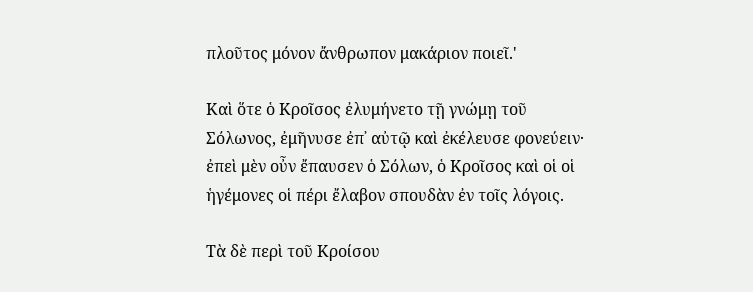πλοῦτος μόνον ἄνθρωπον μακάριον ποιεῖ.'

Καὶ ὅτε ὁ Κροῖσος ἐλυμήνετο τῇ γνώμῃ τοῦ Σόλωνος, ἐμῆνυσε ἐπ᾽ αὐτῷ καὶ ἐκέλευσε φονεύειν· ἐπεὶ μὲν οὖν ἔπαυσεν ὁ Σόλων, ὁ Κροῖσος καὶ οἱ οἱ ἡγέμονες οἱ πέρι ἔλαβον σπουδὰν ἐν τοῖς λόγοις.

Τὰ δὲ περὶ τοῦ Κροίσου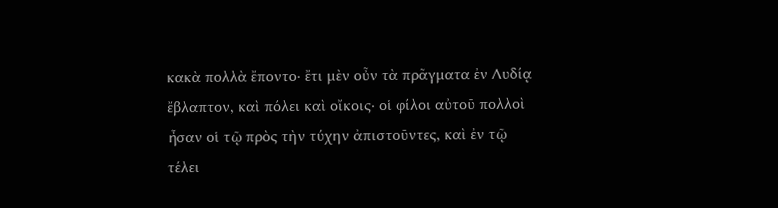κακὰ πολλὰ ἔποντο· ἔτι μὲν οὖν τὰ πρᾶγματα ἐν Λυδίᾳ ἔβλαπτον, καὶ πόλει καὶ οἴκοις· οἱ φίλοι αὐτοῦ πολλοὶ ἦσαν οἱ τῷ πρὸς τὴν τύχην ἀπιστοῦντες, καὶ ἐν τῷ τέλει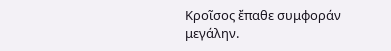Κροῖσος ἔπαθε συμφοράν μεγάλην.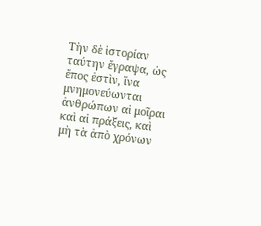Τὴν δὲ ἱστορίαν ταύτην ἔγραψα, ὡς ἔπος ἐστὶν, ἵνα μνημονεύωνται ἀνθρώπων αἱ μοῖραι καὶ αἱ πράξεις, καὶ μὴ τὰ ἀπὸ χρόνων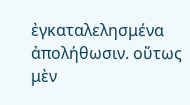ἐγκαταλελησμένα ἀπολήθωσιν. οὕτως μὲν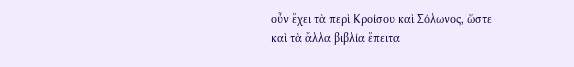οὖν ἔχει τὰ περὶ Κροίσου καὶ Σόλωνος, ὥστε καὶ τὰ ἄλλα βιβλία ἔπειτα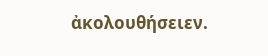ἀκολουθήσειεν.